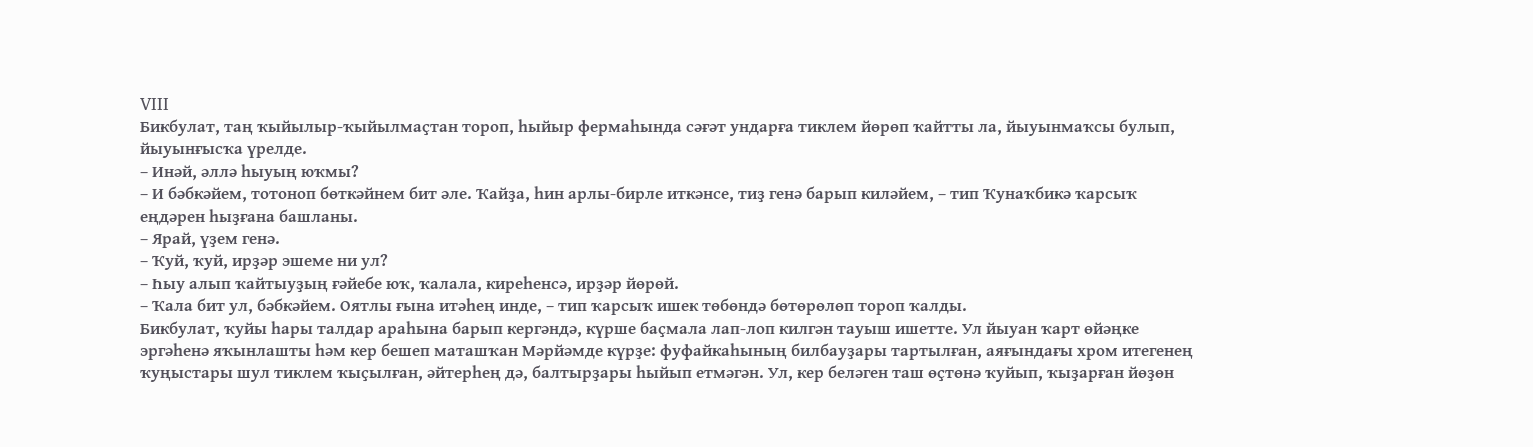VIII
Бикбулат, таң ҡыйылыр-ҡыйылмаҫтан тороп, һыйыр фермаһында сәғәт ундарға тиклем йөрөп ҡайтты ла, йыуынмаҡсы булып, йыуынғысҡа үрелде.
– Инәй, әллә һыуың юҡмы?
– И бәбкәйем, тотоноп бөткәйнем бит әле. Ҡайҙа, һин арлы-бирле иткәнсе, тиҙ генә барып киләйем, – тип Ҡунаҡбикә ҡарсыҡ еңдәрен һыҙғана башланы.
– Ярай, үҙем генә.
– Ҡуй, ҡуй, ирҙәр эшеме ни ул?
– Һыу алып ҡайтыуҙың ғәйебе юҡ, ҡалала, киреһенсә, ирҙәр йөрөй.
– Ҡала бит ул, бәбкәйем. Оятлы ғына итәһең инде, – тип ҡарсыҡ ишек төбөндә бөтөрөлөп тороп ҡалды.
Бикбулат, ҡуйы һары талдар араһына барып кергәндә, күрше баҫмала лап-лоп килгән тауыш ишетте. Ул йыуан ҡарт өйәңке эргәһенә яҡынлашты һәм кер бешеп маташҡан Мәрйәмде күрҙе: фуфайкаһының билбауҙары тартылған, аяғындағы хром итегенең ҡуңыстары шул тиклем ҡыҫылған, әйтерһең дә, балтырҙары һыйып етмәгән. Ул, кер беләген таш өҫтөнә ҡуйып, ҡыҙарған йөҙөн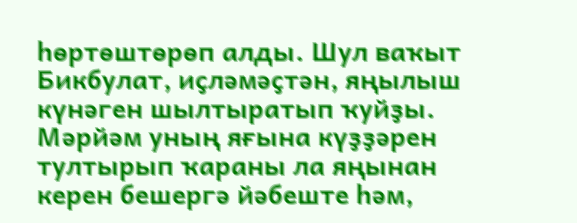һөртөштөрөп алды. Шул ваҡыт Бикбулат, иҫләмәҫтән, яңылыш күнәген шылтыратып ҡуйҙы. Мәрйәм уның яғына күҙҙәрен тултырып ҡараны ла яңынан керен бешергә йәбеште һәм,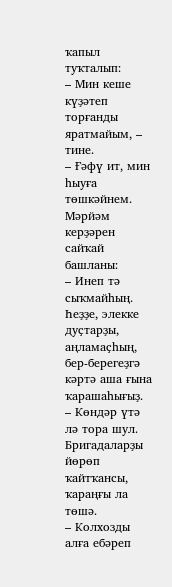ҡапыл туҡталып:
– Мин кеше күҙәтеп торғанды яратмайым, – тине.
– Ғәфү ит, мин һыуға төшкәйнем.
Мәрйәм керҙәрен сайҡай башланы:
– Инеп тә сыҡмайһың. Һеҙҙе, элекке дуҫтарҙы, аңламаҫһың, бер-берегеҙгә кәртә аша ғына ҡарашаһығыҙ.
– Көндәр үтә лә тора шул. Бригадаларҙы йөрөп ҡайтҡансы, ҡараңғы ла төшә.
– Колхозды алға ебәреп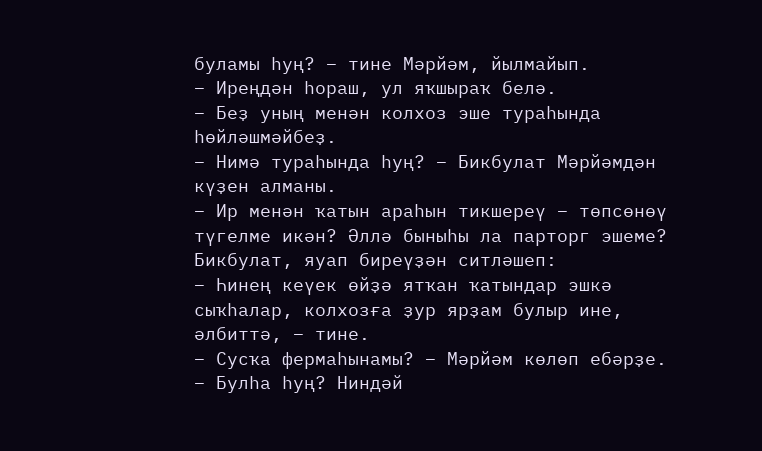буламы һуң? – тине Мәрйәм, йылмайып.
– Иреңдән һораш, ул яҡшыраҡ белә.
– Беҙ уның менән колхоз эше тураһында һөйләшмәйбеҙ.
– Нимә тураһында һуң? – Бикбулат Мәрйәмдән күҙен алманы.
– Ир менән ҡатын араһын тикшереү – төпсөнөү түгелме икән? Әллә быныһы ла парторг эшеме?
Бикбулат, яуап биреүҙән ситләшеп:
– Һинең кеүек өйҙә ятҡан ҡатындар эшкә сыҡһалар, колхозға ҙур ярҙам булыр ине, әлбиттә, – тине.
– Сусҡа фермаһынамы? – Мәрйәм көлөп ебәрҙе.
– Булһа һуң? Ниндәй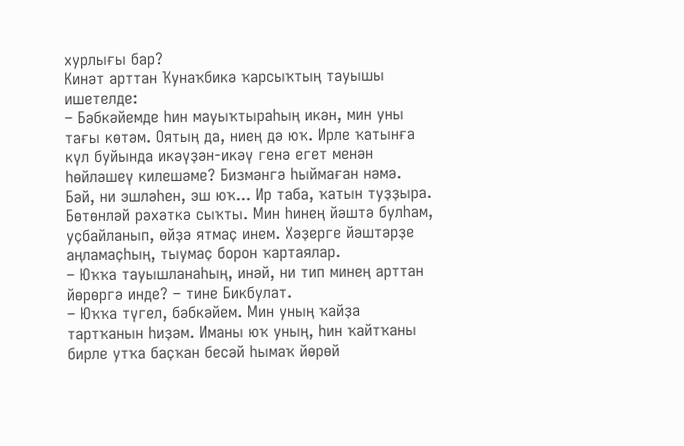хурлығы бар?
Кинәт арттан Ҡунаҡбикә ҡарсыҡтың тауышы ишетелде:
– Бәбкәйемде һин мауыҡтыраһың икән, мин уны тағы көтәм. Оятың да, ниең дә юҡ. Ирле ҡатынға күл буйында икәүҙән-икәү генә егет менән һөйләшеү килешәме? Бизмәнгә һыймаған нәмә. Бәй, ни эшләһен, эш юҡ... Ир таба, ҡатын туҙҙыра. Бөтөнләй рәхәткә сыҡты. Мин һинең йәштә булһам, уҫбайланып, өйҙә ятмаҫ инем. Хәҙерге йәштәрҙе аңламаҫһың, тыумаҫ борон ҡартаялар.
– Юҡҡа тауышланаһың, инәй, ни тип минең арттан йөрөргә инде? – тине Бикбулат.
– Юҡҡа түгел, бәбкәйем. Мин уның ҡайҙа тартҡанын һиҙәм. Иманы юҡ уның, һин ҡайтҡаны бирле утҡа баҫҡан бесәй һымаҡ йөрөй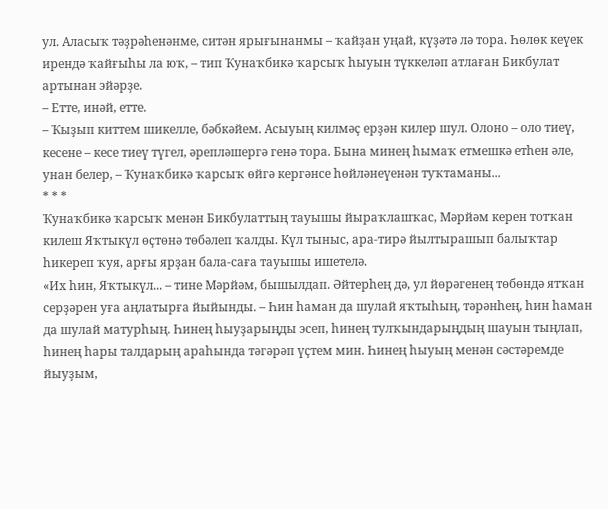ул. Аласыҡ тәҙрәһенәнме, ситән ярығынанмы – ҡайҙан уңай, күҙәтә лә тора. Һөлөк кеүек ирендә ҡайғыһы ла юҡ, – тип Ҡунаҡбикә ҡарсыҡ һыуын түккеләп атлаған Бикбулат артынан эйәрҙе.
– Етте, инәй, етте.
– Ҡыҙып киттем шикелле, бәбкәйем. Асыуың килмәҫ ерҙән килер шул. Олоно – оло тиеү, кесене – кесе тиеү түгел, әрепләшергә генә тора. Бына минең һымаҡ етмешкә етһен әле, унан белер, – Ҡунаҡбикә ҡарсыҡ өйгә кергәнсе һөйләнеүенән туҡтаманы...
* * *
Ҡунаҡбикә ҡарсыҡ менән Бикбулаттың тауышы йыраҡлашҡас, Мәрйәм керен тотҡан килеш Яҡтыкүл өҫтөнә төбәлеп ҡалды. Күл тыныс, ара-тирә йылтырашып балыҡтар һикереп ҡуя, арғы ярҙан бала-саға тауышы ишетелә.
«Их һин, Яҡтыкүл... – тине Мәрйәм, бышылдап. Әйтерһең дә, ул йөрәгенең төбөндә ятҡан серҙәрен уға аңлатырға йыйынды. – Һин һаман да шулай яҡтыһың, тәрәнһең, һин һаман да шулай матурһың. Һинең һыуҙарыңды эсеп, һинең тулҡындарыңдың шауын тыңлап, һинең һары талдарың араһында тәгәрәп үҫтем мин. Һинең һыуың менән сәстәремде йыуҙым,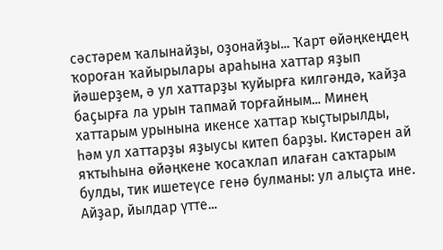сәстәрем ҡалынайҙы, оҙонайҙы... Ҡарт өйәңкеңдең ҡороған ҡайырылары араһына хаттар яҙып йәшерҙем, ә ул хаттарҙы ҡуйырға килгәндә, ҡайҙа баҫырға ла урын тапмай торғайным... Минең хаттарым урынына икенсе хаттар ҡыҫтырылды, һәм ул хаттарҙы яҙыусы китеп барҙы. Кистәрен ай яҡтыһына өйәңкене ҡосаҡлап илаған саҡтарым булды, тик ишетеүсе генә булманы: ул алыҫта ине.
Айҙар, йылдар үтте...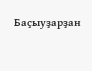Баҫыуҙарҙан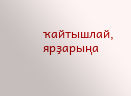ҡайтышлай, ярҙарыңа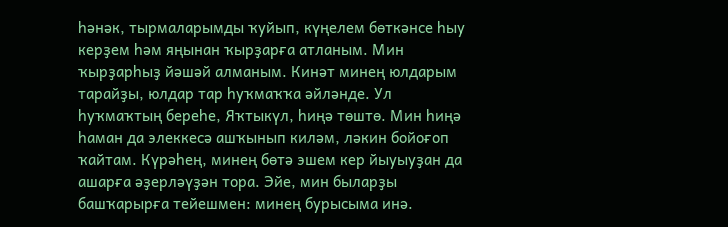һәнәк, тырмаларымды ҡуйып, күңелем бөткәнсе һыу керҙем һәм яңынан ҡырҙарға атланым. Мин ҡырҙарһыҙ йәшәй алманым. Кинәт минең юлдарым тарайҙы, юлдар тар һуҡмаҡҡа әйләнде. Ул һуҡмаҡтың береһе, Яҡтыкүл, һиңә төштө. Мин һиңә һаман да элеккесә ашҡынып киләм, ләкин бойоғоп ҡайтам. Күрәһең, минең бөтә эшем кер йыуыуҙан да ашарға әҙерләүҙән тора. Эйе, мин быларҙы башҡарырға тейешмен: минең бурысыма инә.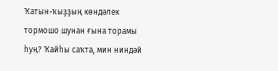Ҡатын-ҡыҙҙың көндәлек тормошо шунан ғына торамы һуң? Ҡайһы саҡта, мин ниндәй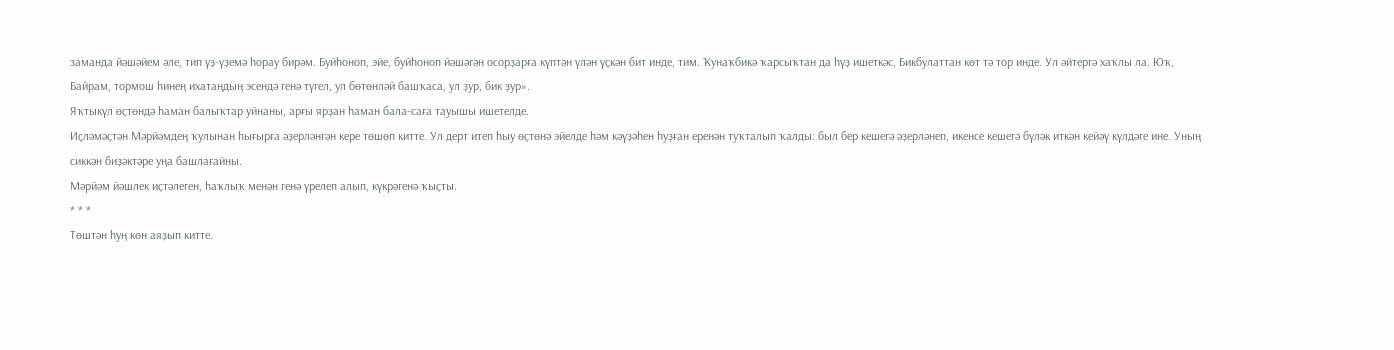заманда йәшәйем әле, тип үҙ-үҙемә һорау бирәм. Буйһоноп, эйе, буйһоноп йәшәгән осорҙарға күптән үлән үҫкән бит инде, тим. Ҡунаҡбикә ҡарсыҡтан да һүҙ ишеткәс, Бикбулаттан көт тә тор инде. Ул әйтергә хаҡлы ла. Юҡ, Байрам, тормош һинең ихатаңдың эсендә генә түгел, ул бөтөнләй башҡаса, ул ҙур, бик ҙур».
Яҡтыкүл өҫтөндә һаман балыҡтар уйнаны, арғы ярҙан һаман бала-саға тауышы ишетелде.
Иҫләмәҫтән Мәрйәмдең ҡулынан һығырға әҙерләнгән кере төшөп китте. Ул дерт итеп һыу өҫтөнә эйелде һәм кәүҙәһен һуҙған еренән туҡталып ҡалды: был бер кешегә әҙерләнеп, икенсе кешегә бүләк иткән кейәү күлдәге ине. Уның сиккән биҙәктәре уңа башлағайны.
Мәрйәм йәшлек иҫтәлеген, һаҡлыҡ менән генә үрелеп алып, күкрәгенә ҡыҫты.
* * *
Төштән һуң көн аяҙып китте.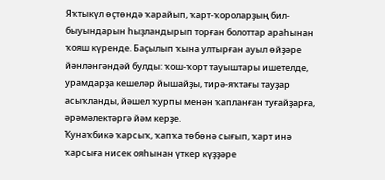Яҡтыкүл өҫтөндә ҡарайып, ҡарт-ҡороларҙың бил-быуындарын һыҙландырып торған болоттар араһынан ҡояш күренде. Баҫылып ҡына ултырған ауыл өйҙәре йәнләнгәндәй булды: ҡош-ҡорт тауыштары ишетелде, урамдарҙа кешеләр йышайҙы, тирә-яҡтағы тауҙар асыҡланды, йәшел ҡурпы менән ҡапланған туғайҙарға, әрәмәлектәргә йәм керҙе.
Ҡунаҡбикә ҡарсыҡ, ҡапҡа төбөнә сығып, ҡарт инә ҡарсыға нисек ояһынан үткер күҙҙәре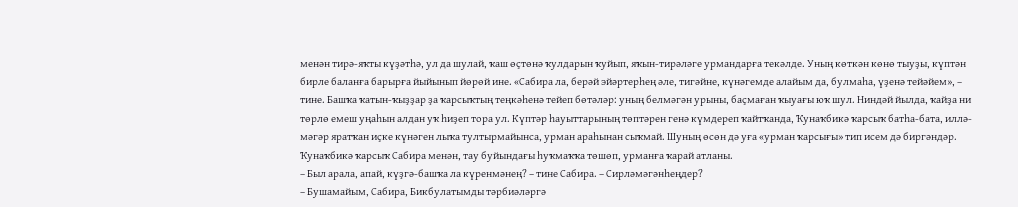менән тирә-яҡты күҙәтһә, ул да шулай, ҡаш өҫтөнә ҡулдарын ҡуйып, яҡын-тирәләге урмандарға текәлде. Уның көткән көнө тыуҙы, күптән бирле баланға барырға йыйынып йөрөй ине. «Сабира ла, берәй эйәртерһең әле, тигәйне, күнәгемде алайым да, булмаһа, үҙенә тейәйем», – тине. Башҡа ҡатын-ҡыҙҙар ҙа ҡарсыҡтың теңкәһенә тейеп бөтәләр: уның белмәгән урыны, баҫмаған ҡыуағы юҡ шул. Ниндәй йылда, ҡайҙа ни төрлө емеш уңаһын алдан уҡ һиҙеп тора ул. Күптәр һауыттарының төптәрен генә күмдереп ҡайтҡанда, Ҡунаҡбикә ҡарсыҡ батһа-бата, иллә-мәгәр яратҡан иҫке күнәген лыҡа тултырмайынса, урман араһынан сыҡмай. Шуның өсөн дә уға «урман ҡарсығы» тип исем дә биргәндәр.
Ҡунаҡбикә ҡарсыҡ Сабира менән, тау буйындағы һуҡмаҡҡа төшөп, урманға ҡарай атланы.
– Был арала, апай, күҙгә-башҡа ла күренмәнең? – тине Сабира. – Сирләмәгәнһеңдер?
– Бушамайым, Сабира, Бикбулатымды тәрбиәләргә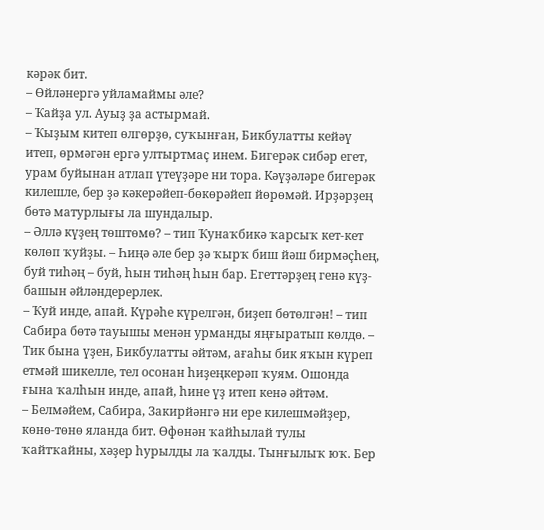кәрәк бит.
– Өйләнергә уйламаймы әле?
– Ҡайҙа ул. Ауыҙ ҙа астырмай.
– Ҡыҙым китеп өлгөрҙө, суҡынған, Бикбулатты кейәү итеп, өрмәгән ергә ултыртмаҫ инем. Бигерәк сибәр егет, урам буйынан атлап үтеүҙәре ни тора. Кәүҙәләре бигерәк килешле, бер ҙә кәкерәйеп-бөкөрәйеп йөрөмәй. Ирҙәрҙең бөтә матурлығы ла шундалыр.
– Әллә күҙең төштөмө? – тип Ҡунаҡбикә ҡарсыҡ кет-кет көлөп ҡуйҙы. – Һиңә әле бер ҙә ҡырҡ биш йәш бирмәҫһең, буй тиһәң – буй, һын тиһәң һын бар. Егеттәрҙең генә күҙ-башын әйләндерерлек.
– Ҡуй инде, апай. Күрәһе күрелгән, биҙеп бөтөлгән! – тип Сабира бөтә тауышы менән урманды яңғыратып көлдө. – Тик бына үҙен, Бикбулатты әйтәм, ағаһы бик яҡын күреп етмәй шикелле, тел осонан һиҙеңкерәп ҡуям. Ошонда ғына ҡалһын инде, апай, һине үҙ итеп кенә әйтәм.
– Белмәйем, Сабира, Закирйәнгә ни ере килешмәйҙер, көнө-төнө яланда бит. Өфөнән ҡайһылай тулы ҡайтҡайны, хәҙер һурылды ла ҡалды. Тынғылыҡ юҡ. Бер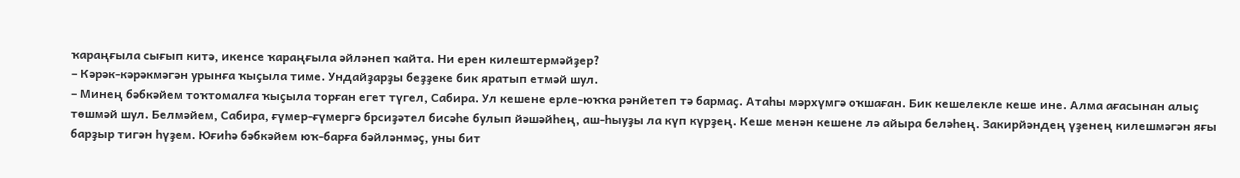ҡараңғыла сығып китә, икенсе ҡараңғыла әйләнеп ҡайта. Ни ерен килештермәйҙер?
– Кәрәк-кәрәкмәгән урынға ҡыҫыла тиме. Ундайҙарҙы беҙҙеке бик яратып етмәй шул.
– Минең бәбкәйем тоҡтомалға ҡыҫыла торған егет түгел, Сабира. Ул кешене ерле-юҡҡа рәнйетеп тә бармаҫ. Атаһы мәрхүмгә оҡшаған. Бик кешелекле кеше ине. Алма ағасынан алыҫ төшмәй шул. Белмәйем, Сабира, ғүмер-ғүмергә брсиҙәтел бисәһе булып йәшәйһең, аш-һыуҙы ла күп күрҙең. Кеше менән кешене лә айыра беләһең. Закирйәндең үҙенең килешмәгән яғы барҙыр тигән һүҙем. Юғиһә бәбкәйем юҡ-барға бәйләнмәҫ, уны бит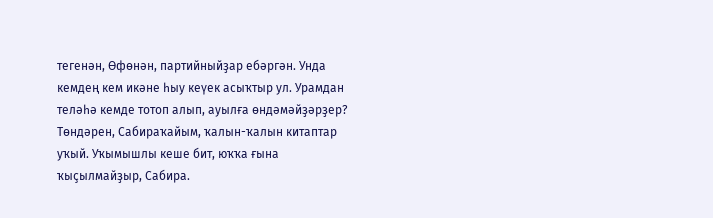тегенән, Өфөнән, партийныйҙар ебәргән. Унда кемдең кем икәне һыу кеүек асыҡтыр ул. Урамдан теләһә кемде тотоп алып, ауылға өндәмәйҙәрҙер? Төндәрен, Сабираҡайым, ҡалын-ҡалын китаптар уҡый. Уҡымышлы кеше бит, юҡҡа ғына ҡыҫылмайҙыр, Сабира.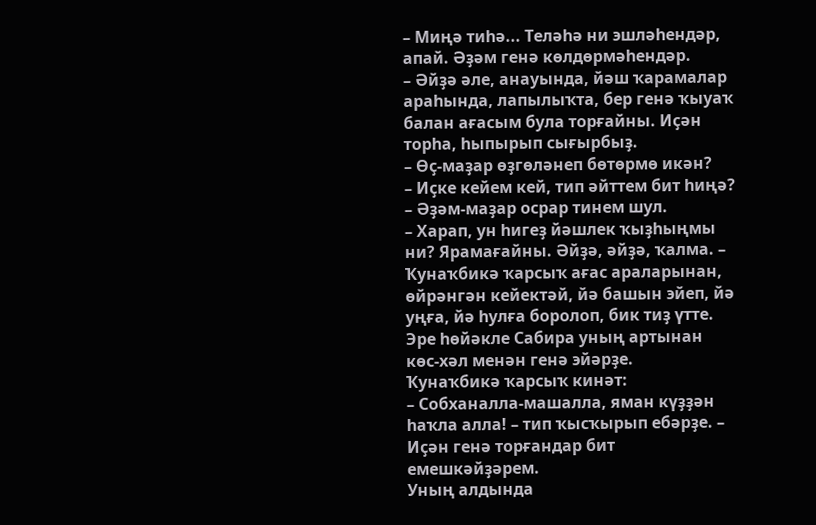– Миңә тиһә... Теләһә ни эшләһендәр, апай. Әҙәм генә көлдөрмәһендәр.
– Әйҙә әле, анауында, йәш ҡарамалар араһында, лапылыҡта, бер генә ҡыуаҡ балан ағасым була торғайны. Иҫән торһа, һыпырып сығырбыҙ.
– Өҫ-маҙар өҙгөләнеп бөтөрмө икән?
– Иҫке кейем кей, тип әйттем бит һиңә?
– Әҙәм-маҙар осрар тинем шул.
– Харап, ун һигеҙ йәшлек ҡыҙһыңмы ни? Ярамағайны. Әйҙә, әйҙә, ҡалма. – Ҡунаҡбикә ҡарсыҡ ағас араларынан, өйрәнгән кейектәй, йә башын эйеп, йә уңға, йә һулға боролоп, бик тиҙ үтте. Эре һөйәкле Сабира уның артынан көс-хәл менән генә эйәрҙе.
Ҡунаҡбикә ҡарсыҡ кинәт:
– Собханалла-машалла, яман күҙҙән һаҡла алла! – тип ҡысҡырып ебәрҙе. – Иҫән генә торғандар бит емешкәйҙәрем.
Уның алдында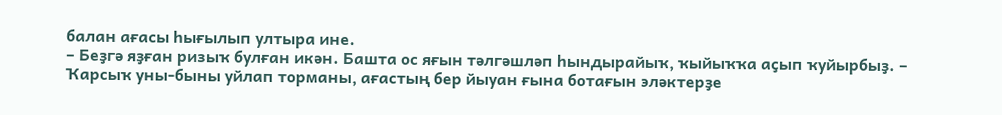балан ағасы һығылып ултыра ине.
– Беҙгә яҙған ризыҡ булған икән. Башта ос яғын тәлгәшләп һындырайыҡ, ҡыйыҡҡа аҫып ҡуйырбыҙ. – Ҡарсыҡ уны-быны уйлап торманы, ағастың бер йыуан ғына ботағын эләктерҙе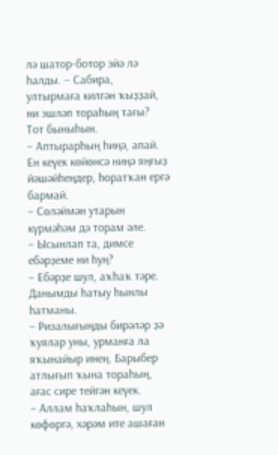лә шатор-ботор эйә лә һалды. – Сабира, ултырмаға килгән ҡыҙҙай, ни эшләп тораһың тағы? Тот быныһын.
– Аптырарһың һиңә, апай. Ен кеүек көйөнсә ниңә яңғыҙ йәшәйһеңдер, һоратҡан ергә бармай.
– Сөләймән утарын күрмәһәм дә торам әле.
– Ысынлап та, димсе ебәрҙеме ни һуң?
– Ебәрҙе шул, аҡһаҡ тәре. Данымды һатыу һынлы һатманы.
– Ризалығыңды бирәләр ҙә ҡуялар уны, урманға ла яҡынайыр инең. Барыбер атлығып ҡына тораһың, ағас сире тейгән кеүек.
– Аллам һаҡлаһын, шул көфөргә, хәрәм ите ашаған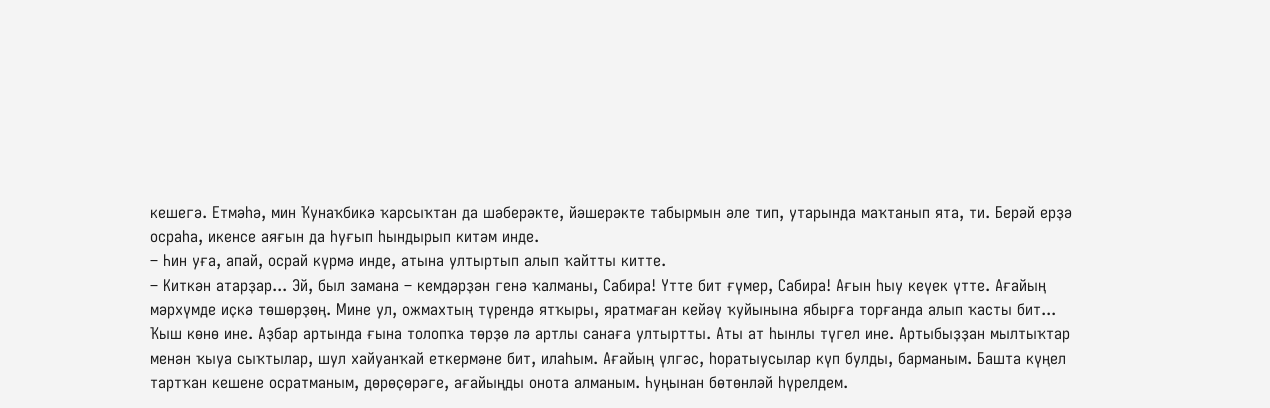кешегә. Етмәһә, мин Ҡунаҡбикә ҡарсыҡтан да шәберәкте, йәшерәкте табырмын әле тип, утарында маҡтанып ята, ти. Берәй ерҙә осраһа, икенсе аяғын да һуғып һындырып китәм инде.
– Һин уға, апай, осрай күрмә инде, атына ултыртып алып ҡайтты китте.
– Киткән атарҙар... Эй, был замана – кемдәрҙән генә ҡалманы, Сабира! Үтте бит ғүмер, Сабира! Ағын һыу кеүек үтте. Ағайың мәрхүмде иҫкә төшөрҙөң. Мине ул, ожмахтың түрендә ятҡыры, яратмаған кейәү ҡуйынына ябырға торғанда алып ҡасты бит... Ҡыш көнө ине. Аҙбар артында ғына толопҡа төрҙө лә артлы санаға ултыртты. Аты ат һынлы түгел ине. Артыбыҙҙан мылтыҡтар менән ҡыуа сыҡтылар, шул хайуанҡай еткермәне бит, илаһым. Ағайың үлгәс, һоратыусылар күп булды, барманым. Башта күңел тартҡан кешене осратманым, дөрөҫөрәге, ағайыңды онота алманым. Һуңынан бөтөнләй һүрелдем.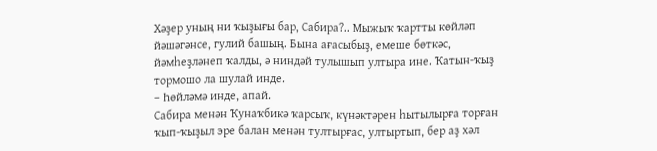Хәҙер уның ни ҡыҙығы бар, Сабира?.. Мыжыҡ ҡартты көйләп йәшәгәнсе, гулий башың. Бына ағасыбыҙ, емеше бөткәс, йәмһеҙләнеп ҡалды, ә ниндәй тулышып ултыра ине. Ҡатын-ҡыҙ тормошо ла шулай инде.
– Һөйләмә инде, апай.
Сабира менән Ҡунаҡбикә ҡарсыҡ, күнәктәрен һытылырға торған ҡып-ҡыҙыл эре балан менән тултырғас, ултыртып, бер аҙ хәл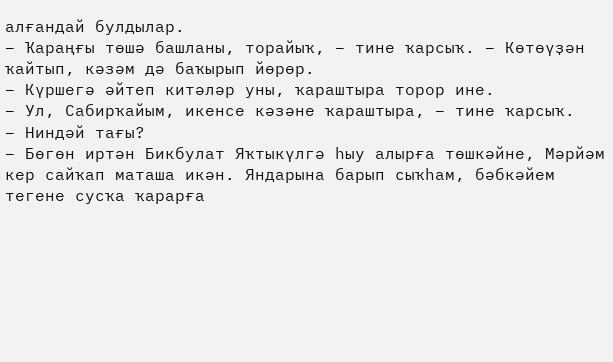алғандай булдылар.
– Ҡараңғы төшә башланы, торайыҡ, – тине ҡарсыҡ. – Көтөүҙән ҡайтып, кәзәм дә баҡырып йөрөр.
– Күршегә әйтеп китәләр уны, ҡараштыра торор ине.
– Ул, Сабирҡайым, икенсе кәзәне ҡараштыра, – тине ҡарсыҡ.
– Ниндәй тағы?
– Бөгөн иртән Бикбулат Яҡтыкүлгә һыу алырға төшкәйне, Мәрйәм кер сайҡап маташа икән. Яндарына барып сыҡһам, бәбкәйем тегене сусҡа ҡарарға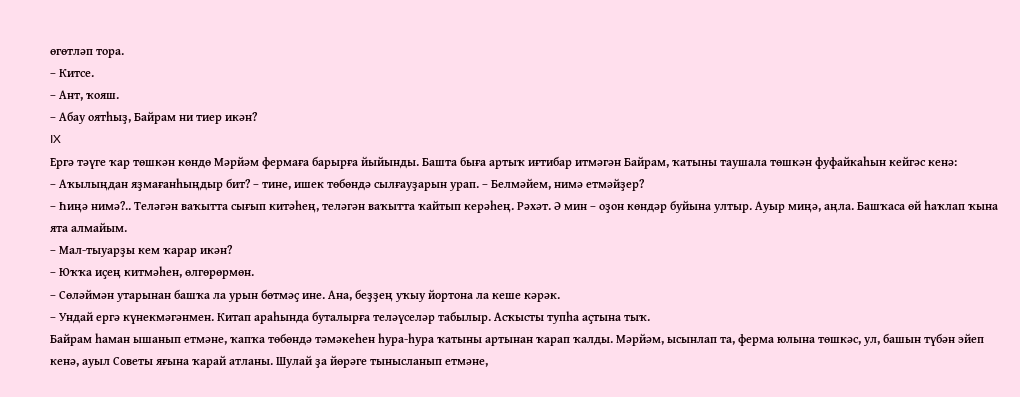өгөтләп тора.
– Китсе.
– Ант, ҡояш.
– Абау оятһыҙ, Байрам ни тиер икән?
IX
Ергә тәүге ҡар төшкән көндө Мәрйәм фермаға барырға йыйынды. Башта быға артыҡ иғтибар итмәгән Байрам, ҡатыны таушала төшкән фуфайкаһын кейгәс кенә:
– Аҡылыңдан яҙмағанһыңдыр бит? – тине, ишек төбөндә сылғауҙарын урап. – Белмәйем, нимә етмәйҙер?
– Һиңә нимә?.. Теләгән ваҡытта сығып китәһең, теләгән ваҡытта ҡайтып керәһең. Рәхәт. Ә мин – оҙон көндәр буйына ултыр. Ауыр миңә, аңла. Башҡаса өй һаҡлап ҡына ята алмайым.
– Мал-тыуарҙы кем ҡарар икән?
– Юҡҡа иҫең китмәһен, өлгөрөрмөн.
– Сөләймән утарынан башҡа ла урын бөтмәҫ ине. Ана, беҙҙең уҡыу йортона ла кеше кәрәк.
– Ундай ергә күнекмәгәнмен. Китап араһында буталырға теләүселәр табылыр. Асҡысты тупһа аҫтына тыҡ.
Байрам һаман ышанып етмәне, ҡапҡа төбөндә тәмәкеһен һура-һура ҡатыны артынан ҡарап ҡалды. Мәрйәм, ысынлап та, ферма юлына төшкәс, ул, башын түбән эйеп кенә, ауыл Советы яғына ҡарай атланы. Шулай ҙа йөрәге тынысланып етмәне,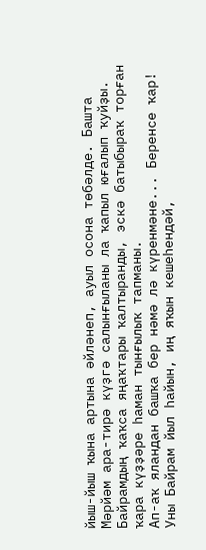йыш-йыш ҡына артына әйләнеп, ауыл осона төбәлде. Башта Мәрйәм ара-тирә күҙгә салынғыланы ла ҡапыл юғалып ҡуйҙы. Байрамдың ҡаҡса яңаҡтары ҡалтыранды, эскә батыбыраҡ торған ҡара күҙҙәре һаман тынғылыҡ тапманы.
Ап-аҡ яландан башҡа бер нәмә лә күренмәне... Беренсе ҡар! Уны Байрам йыл һайын, иң яҡын кешеһендәй,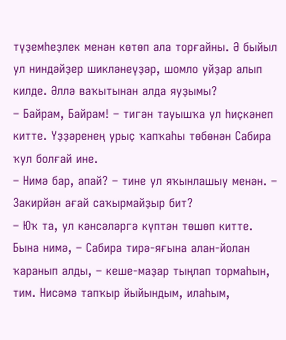түҙемһеҙлек менән көтөп ала торғайны. Ә быйыл ул ниндәйҙер шикләнеүҙәр, шомло уйҙар алып килде. Әллә ваҡытынан алда яуҙымы?
– Байрам, Байрам! – тигән тауышҡа ул һиҫкәнеп китте. Үҙҙәренең урыҫ ҡапҡаһы төбөнән Сабира ҡул болғай ине.
– Нимә бар, апай? – тине ул яҡынлашыу менән. – Закирйән ағай саҡырмайҙыр бит?
– Юҡ та, ул кәнсәләргә күптән төшөп китте. Бына нимә, – Сабира тирә-яғына алан-йолан ҡаранып алды, – кеше-маҙар тыңлап тормаһын, тим. Нисәмә тапҡыр йыйындым, илаһым,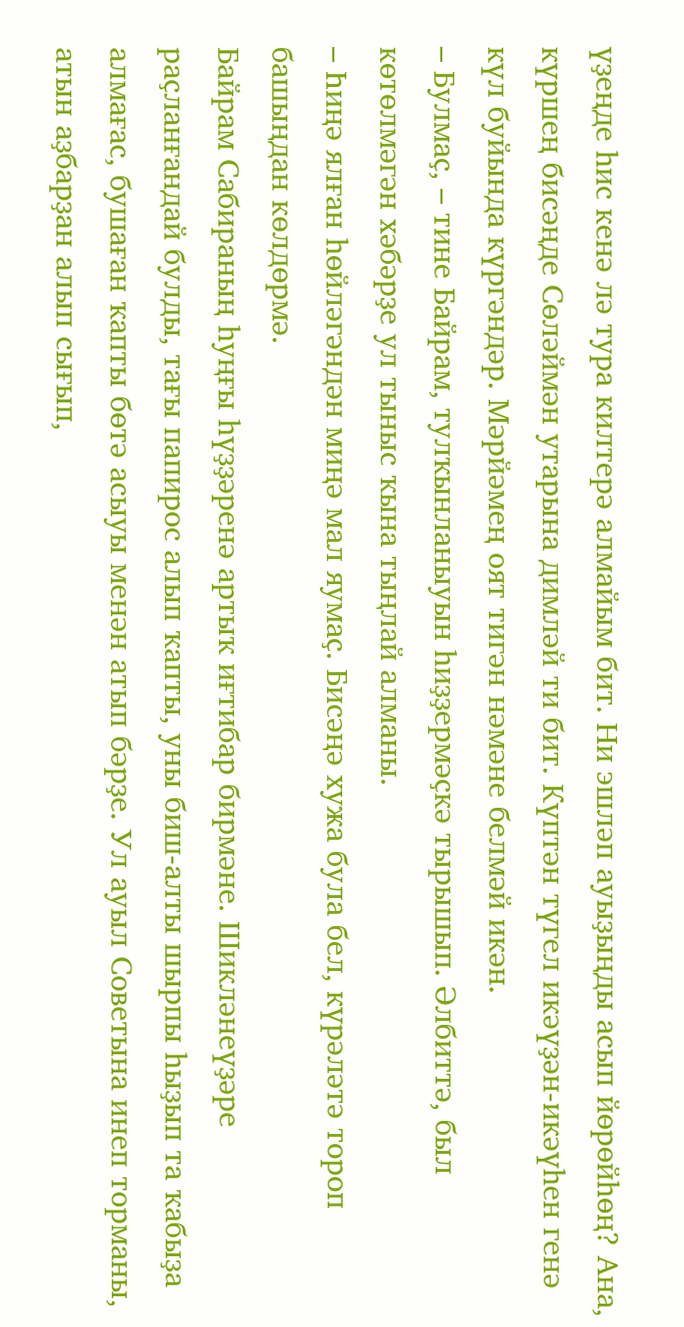үҙеңде һис кенә лә тура килтерә алмайым бит. Ни эшләп ауыҙыңды асып йөрөйһөң? Ана, күршең бисәңде Сөләймән утарына димләй ти бит. Күптән түгел икәүҙән-икәүһен генә күл буйында күргәндәр. Мәрйәмең оят тигән нәмәне белмәй икән.
– Булмаҫ, – тине Байрам, тулҡынланыуын һиҙҙермәҫкә тырышып. Әлбиттә, был көтөлмәгән хәбәрҙе ул тыныс ҡына тыңлай алманы.
– Һиңә ялған һөйләгәндән миңә мал яумаҫ. Бисәңә хужа була бел, күрәләтә тороп башыңдан көлдөрмә.
Байрам Сабираның һуңғы һүҙҙәренә артыҡ иғтибар бирмәне. Шикләнеүҙәре раҫланғандай булды, тағы папирос алып ҡапты, уны биш-алты шырпы һыҙып та ҡабыҙа алмағас, бушаған ҡапты бөтә асыуы менән атып бәрҙе. Ул ауыл Советына инеп торманы, атын аҙбарҙан алып сығып,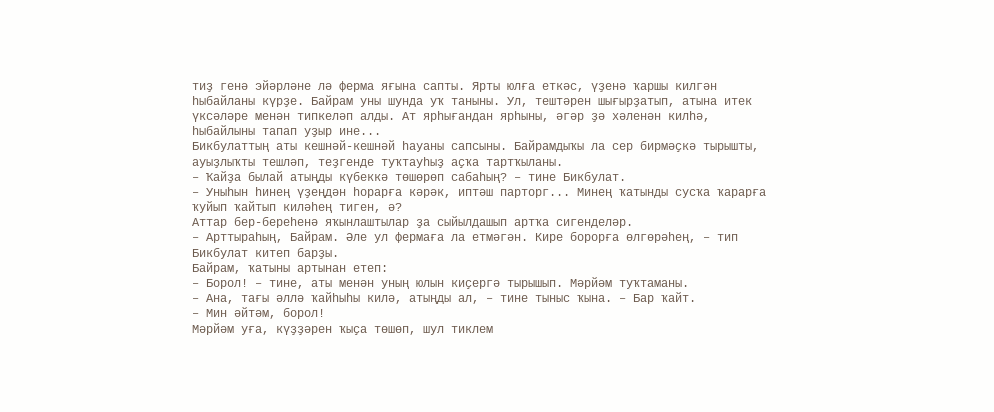тиҙ генә эйәрләне лә ферма яғына сапты. Ярты юлға еткәс, үҙенә ҡаршы килгән һыбайланы күрҙе. Байрам уны шунда уҡ таныны. Ул, тештәрен шығырҙатып, атына итек үксәләре менән типкеләп алды. Ат ярһығандан ярһыны, әгәр ҙә хәленән килһә, һыбайлыны тапап уҙыр ине...
Бикбулаттың аты кешнәй-кешнәй һауаны сапсыны. Байрамдыҡы ла сер бирмәҫкә тырышты, ауыҙлыҡты тешләп, теҙгенде туҡтауһыҙ аҫҡа тартҡыланы.
– Ҡайҙа былай атыңды күбеккә төшөрөп сабаһың? – тине Бикбулат.
– Уныһын һинең үҙеңдән һорарға кәрәк, иптәш парторг... Минең ҡатынды сусҡа ҡарарға ҡуйып ҡайтып киләһең тиген, ә?
Аттар бер-береһенә яҡынлаштылар ҙа сыйылдашып артҡа сигенделәр.
– Арттыраһың, Байрам. Әле ул фермаға ла етмәгән. Кире борорға өлгөрәһең, – тип Бикбулат китеп барҙы.
Байрам, ҡатыны артынан етеп:
– Борол! – тине, аты менән уның юлын киҫергә тырышып. Мәрйәм туҡтаманы.
– Ана, тағы әллә ҡайһыһы килә, атыңды ал, – тине тыныс ҡына. – Бар ҡайт.
– Мин әйтәм, борол!
Мәрйәм уға, күҙҙәрен ҡыҫа төшөп, шул тиклем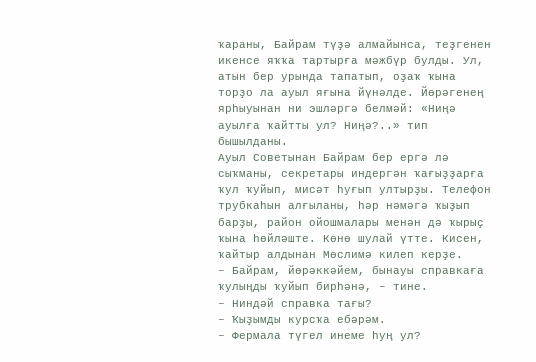ҡараны, Байрам түҙә алмайынса, теҙгенен икенсе яҡҡа тартырға мәжбүр булды. Ул, атын бер урында тапатып, оҙаҡ ҡына торҙо ла ауыл яғына йүнәлде. Йөрәгенең ярһыуынан ни эшләргә белмәй: «Ниңә ауылға ҡайтты ул? Ниңә?..» тип бышылданы.
Ауыл Советынан Байрам бер ергә лә сыҡманы, секретары индергән ҡағыҙҙарға ҡул ҡуйып, мисәт һуғып ултырҙы. Телефон трубкаһын алғыланы, һәр нәмәгә ҡыҙып барҙы, район ойошмалары менән дә ҡырыҫ ҡына һөйләште. Көнө шулай үтте. Кисен, ҡайтыр алдынан Мөслимә килеп керҙе.
– Байрам, йөрәккәйем, бынауы справкаға ҡулыңды ҡуйып бирһәнә, – тине.
– Ниндәй справка тағы?
– Ҡыҙымды курсҡа ебәрәм.
– Фермала түгел инеме һуң ул?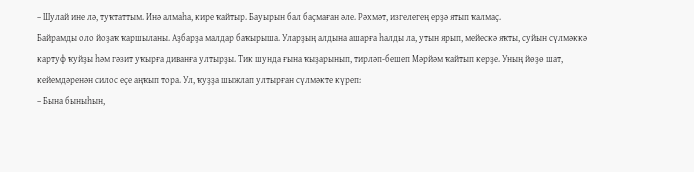– Шулай ине лә, туҡтаттым. Инә алмаһа, кире ҡайтыр. Бауырын бал баҫмаған әле. Рәхмәт, изгелегең ерҙә ятып ҡалмаҫ.
Байрамды оло йоҙаҡ ҡаршыланы. Аҙбарҙа малдар баҡырыша. Уларҙың алдына ашарға һалды ла, утын ярып, мейескә яҡты, суйын сүлмәккә картуф ҡуйҙы һәм гәзит уҡырға диванға ултырҙы. Тик шунда ғына ҡыҙарынып, тирләп-бешеп Мәрйәм ҡайтып керҙе. Уның йөҙө шат, кейемдәренән силос еҫе аңҡып тора. Ул, ҡуҙҙа шыжлап ултырған сүлмәкте күреп:
– Бына быныһын,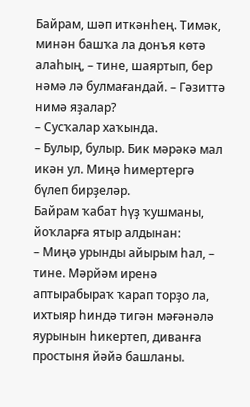Байрам, шәп иткәнһең. Тимәк, минән башҡа ла донъя көтә алаһың, – тине, шаяртып, бер нәмә лә булмағандай. – Гәзиттә нимә яҙалар?
– Сусҡалар хаҡында.
– Булыр, булыр. Бик мәрәкә мал икән ул. Миңә һимертергә бүлеп бирҙеләр.
Байрам ҡабат һүҙ ҡушманы, йоҡларға ятыр алдынан:
– Миңә урынды айырым һал, – тине. Мәрйәм иренә аптырабыраҡ ҡарап торҙо ла, ихтыяр һиндә тигән мәғәнәлә яурынын һикертеп, диванға простыня йәйә башланы.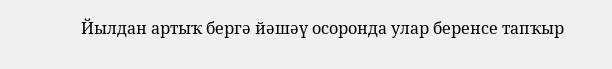Йылдан артыҡ бергә йәшәү осоронда улар беренсе тапҡыр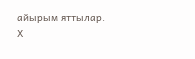айырым яттылар.
Х